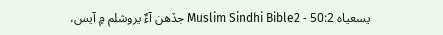يسعياہ 50:2 - Muslim Sindhi Bible2 جڏهن آءٌ يروشلم ۾ آيس،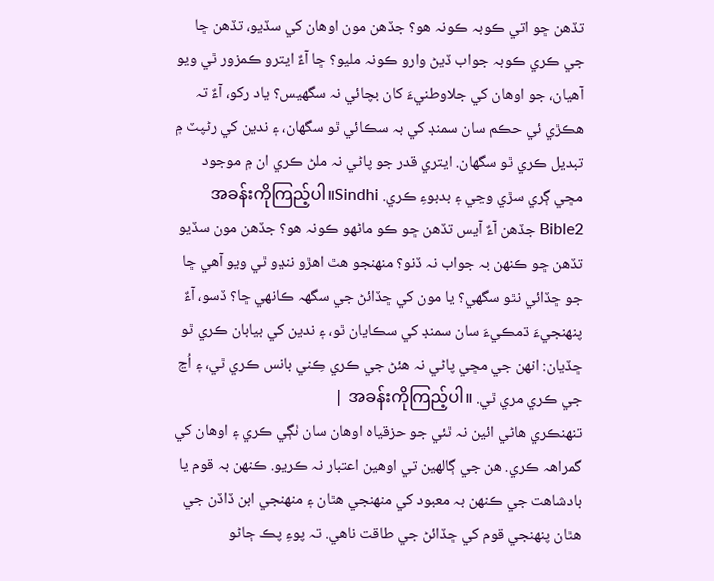تڏهن ڇو اتي ڪوبہ ڪونہ هو؟ جڏهن مون اوهان کي سڏيو، تڏهن ڇا جي ڪري ڪوبہ جواب ڏيڻ وارو ڪونہ مليو؟ ڇا آءٌ ايترو ڪمزور ٿي ويو آهيان، جو اوهان کي جلاوطنيءَ کان بچائي نہ سگھيس؟ ياد رکو، آءٌ تہ هڪڙي ئي حڪم سان سمنڊ کي بہ سڪائي ٿو سگھان، ۽ ندين کي رڻپٽ ۾ تبديل ڪري ٿو سگھان. ايتري قدر جو پاڻي نہ ملڻ ڪري ان ۾ موجود مڇي ڳري سڙي وڃي ۽ بدبوءِ ڪري. အခန်းကိုကြည့်ပါ။Sindhi Bible2 جڏهن آءٌ آيس تڏهن ڇو ڪو ماڻهو ڪونہ هو؟ جڏهن مون سڏيو تڏهن ڇو ڪنهن بہ جواب نہ ڏنو؟ منهنجو هٿ اهڙو ننڍو ٿي ويو آهي ڇا جو ڇڏائي نٿو سگهي؟ يا مون کي ڇڏائڻ جي سگهہ ڪانهي ڇا؟ ڏسو، آءٌ پنهنجيءَ ڌمڪيءَ سان سمنڊ کي سڪايان ٿو، ۽ ندين کي بيابان ڪري ٿو ڇڏيان: انهن جي مڇي پاڻي نہ هئڻ جي ڪري ڪِني بانس ڪري ٿي، ۽ اُڃ جي ڪري مري ٿي. အခန်းကိုကြည့်ပါ။ |
تنهنڪري هاڻي ائين نہ ٿئي جو حزقياہ اوهان سان ٺڳي ڪري ۽ اوهان کي گمراهہ ڪري. هن جي ڳالهين تي اوهين اعتبار نہ ڪريو. ڪنهن بہ قوم يا بادشاهت جي ڪنهن بہ معبود کي منهنجي هٿان ۽ منهنجي ابن ڏاڏن جي هٿان پنهنجي قوم کي ڇڏائڻ جي طاقت ناهي. تہ پوءِ پڪ ڄاڻو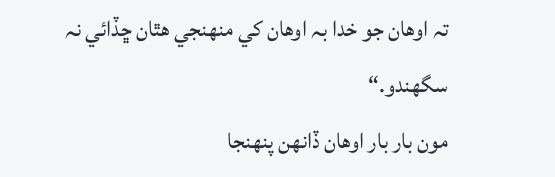تہ اوهان جو خدا بہ اوهان کي منهنجي هٿان ڇڏائي نہ سگھندو.“
مون بار بار اوهان ڏانهن پنهنجا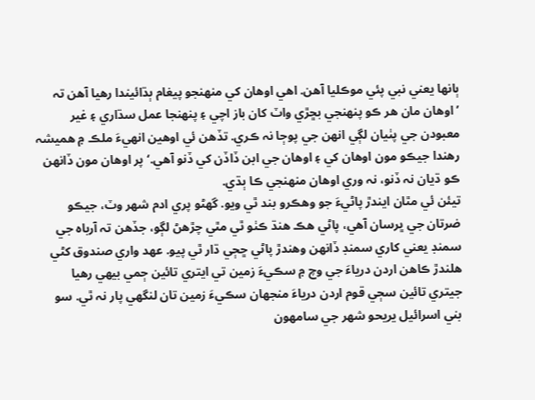ٻانها يعني نبي پئي موڪليا آهن. اهي اوهان کي منهنجو پيغام ٻڌائيندا رهيا آهن تہ ’اوهان مان هر ڪو پنهنجي بڇڙي واٽ کان باز اچي ۽ پنهنجا عمل سڌاري ۽ غير معبودن جي پٺيان لڳي انهن جي پوڄا نہ ڪري. تڏهن ئي اوهين انهيءَ ملڪ ۾ هميشہ رهندا جيڪو مون اوهان کي ۽ اوهان جي ابن ڏاڏن کي ڏنو آهي.‘ پر اوهان مون ڏانهن ڪو ڌيان نہ ڏنو، نہ وري اوهان منهنجي ڪا ٻڌي.
تيئن ئي مٿان ايندڙ پاڻيءَ جو وهڪرو بند ٿي ويو. گھڻو پري ادم شهر وٽ، جيڪو ضرتان جي ڀرسان آهي، پاڻي هڪ هنڌ ڪٺو ٿي مٿي چڙهڻ لڳو، جڏهن تہ آرباہ جي سمنڊ يعني کاري سمنڊ ڏانهن وهندڙ پاڻي ڇڄي ڌار ٿي پيو. عهد واري صندوق کڻي هلندڙ ڪاهن اردن درياءَ جي وچ ۾ سڪيءَ زمين تي ايتري تائين ڄمي بيهي رهيا جيتري تائين سڄي قوم اردن درياءَ منجھان سڪيءَ زمين تان لنگھي پار نہ ٿي. سو بني اسرائيل يريحو شهر جي سامهون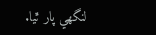لنگھي پار ٿيا.